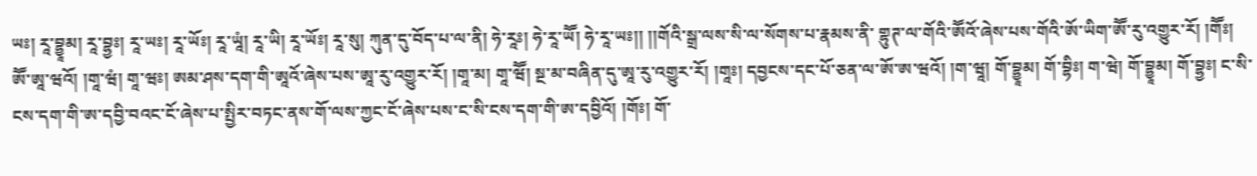ཡཿ། རཱ་བྷྱཱམ། རཱ་བྷྱཿ། རཱ་ཡཿ། རཱ་ཡོཿ། རཱ་ཡཱཾ། རཱ་ཡི། རཱ་ཡོཿ། རཱ་སུ། ཀུན་དུ་བོད་པ་ལ་ནི། ཧེ་རཱཿ། ཧེ་རཱ་ཡཽ། ཧེ་རཱ་ཡཿ།། །།གོའི་སྒྲ་ལས་སི་ལ་སོགས་པ་རྣམས་ནི་ གྷུཊ་ལ་གོའི་ཨཽའོ་ཞེས་པས་གོའི་ཨོ་ཡིག་ཨཽ་རུ་འགྱུར་རོ། །གཽཿ། ཨཽ་ཨཱ་ཝའོ། །གཱ་ཝཾ། གཱ་ཝཿ། ཨམ་ཤས་དག་གི་ཨཱའོ་ཞེས་པས་ཨཱ་རུ་འགྱུར་རོ། །གཱ་མ། གཱ་ཝཽ། སྔ་མ་བཞིན་དུ་ཨཱ་རུ་འགྱུར་རོ། །གཱཿ། དབྱངས་དང་པོ་ཅན་ལ་ཨོ་ཨ་ཝའོ། །ག་ཝཱ། གོ་བྷྱཱམ། གོ་བྷིཿ། ག་ཝེ། གོ་བྷྱཱམ། གོ་བྷྱཿ། ང་སི་ངས་དག་གི་ཨ་དབྱི་བའང་ངོ་ཞེས་པ་སྤྱིར་བཏང་ནས་གོ་ལས་ཀྱང་ངོ་ཞེས་པས་ང་སི་ངས་དག་གི་ཨ་དབྱིའོ། །གོཿ། གོ་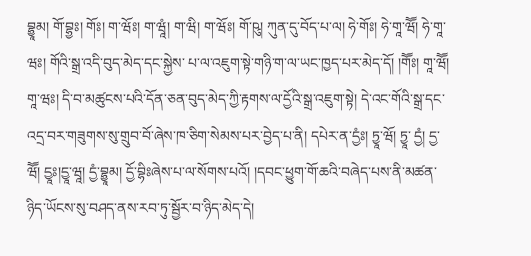བྷྱཱམ། གོ་བྷྱཿ། གོཿ། ག་ཝོཿ། ག་ཝཱཾ། ག་ཝི། ག་ཝོཿ། གོ་ཥུ། ཀུན་དུ་བོད་པ་ལ། ཧེ་གོཿ། ཧེ་གཱ་ཝཽ། ཧེ་གཱ་ཝཿ། གོའི་སྒྲ་འདི་བུད་མེད་དང་སྐྱེས་ པ་ལ་འཇུག་སྟེ་གཉི་ག་ལ་ཡང་ཁྱད་པར་མེད་དོ། །གཽཿ། གཱ་ཝཽ། གཱ་ཝཿ། དི་བ་མཚུངས་པའི་དོན་ཅན་བུད་མེད་ཀྱི་རྟགས་ལ་དྱོའི་སྒྲ་འཇུག་སྟེ། དེ་འང་གོའི་སྒྲ་དང་འདྲ་བར་གཟུགས་སུ་གྲུབ་བོ་ཞེས་ཁ་ཅིག་སེམས་པར་བྱེད་པ་ནི། དཔེར་ན་དྱཾཿ། ཏྱཱ་ཝོ། ཏྱཱ་ དྱཾ། དྱ་ཝཽ། དྱཱཿ།དྱཱ་ཝཱ། དྱཾ་བྷྱཱམ། དྱོ་བྷིཿཞེས་པ་ལ་སོགས་པའོ། །དབང་ཕྱུག་གོ་ཆའི་བཞེད་པས་ནི་མཚན་ཉིད་ཡོངས་སུ་བཤད་ནས་རབ་ཏུ་སྦྱོར་བ་ཉིད་མེད་དེ།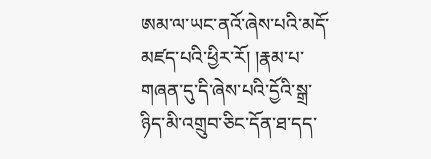ཨམ་ལ་ཡང་ནའོ་ཞེས་པའི་མདོ་མཛད་པའི་ཕྱིར་རོ། །རྣམ་པ་གཞན་དུ་དི་ཞེས་པའི་དྱོའི་སྒྲ་ཉིད་མི་འགྲུབ་ཅིང་དོན་ཐ་དད་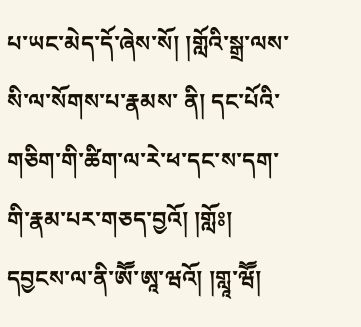པ་ཡང་མེད་དོ་ཞེས་སོ། །གློའི་སྒྲ་ལས་སི་ལ་སོགས་པ་རྣམས་ ནི། དང་པོའི་གཅིག་གི་ཚིག་ལ་རེ་ཕ་དང་ས་དག་གི་རྣམ་པར་གཅད་བྱའོ། །གློཿ། དབྱངས་ལ་ནི་ཨཽ་ཨཱ་ཝའོ། །གླཱ་ཝཽ།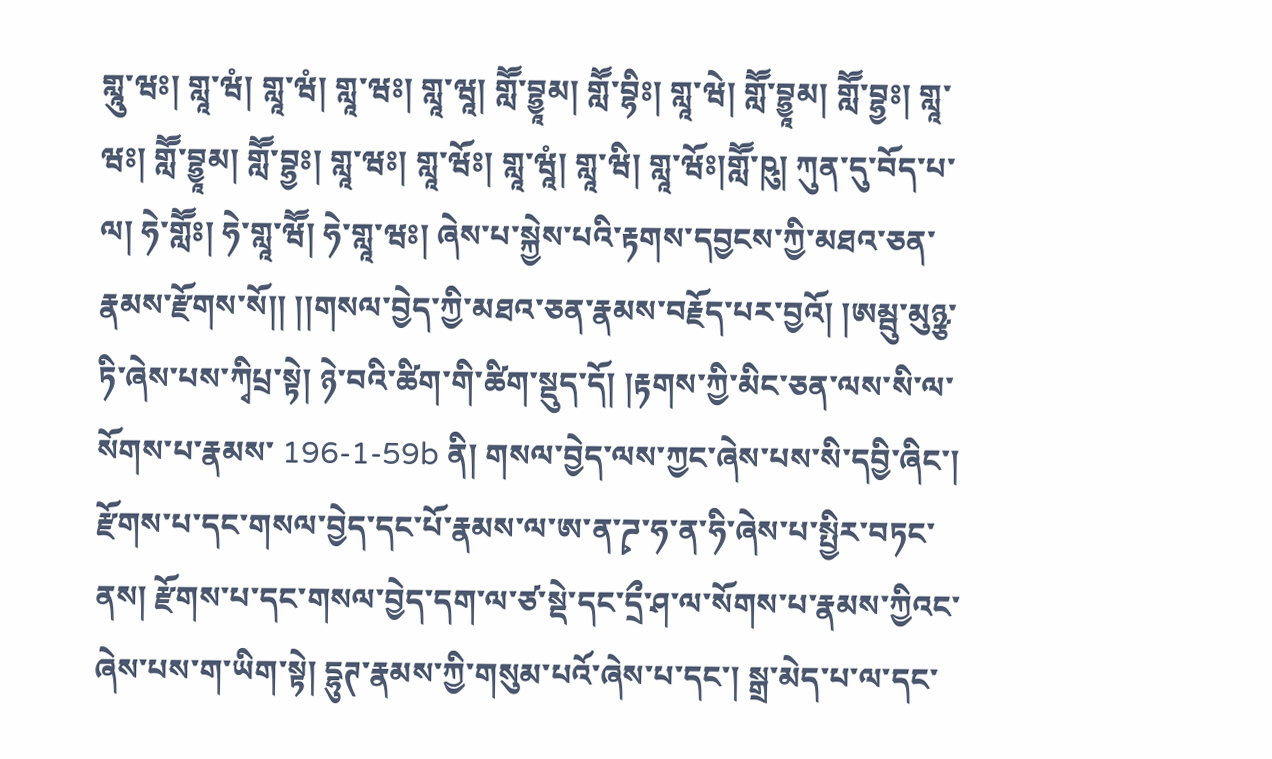གླཱུ་ཝཿ། གླཱ་ཝཾ། གླཱ་ཝཾ། གླཱ་ཝཿ། གླཱ་ཝཱ། གླཽ་བྷྱཱམ། གླཽ་བྷིཿ། གླཱ་ཝེ། གླཽ་བྷྱཱམ། གླཽ་བྷྱཿ། གླཱ་ཝཿ། གླཽ་བྷྱཱམ། གླཽ་བྷྱཿ། གླཱ་ཝཿ། གླཱ་ཝོཿ། གླཱ་ཝཱཾ། གླཱ་ཝི། གླཱ་ཝོཿ།གླཽ་ཥུ། ཀུན་དུ་བོད་པ་ལ། ཧེ་གླཽཿ། ཧེ་གླཱ་ཝཽ། ཧེ་གླཱ་ཝཿ། ཞེས་པ་སྐྱེས་པའི་རྟགས་དབྱངས་ཀྱི་མཐའ་ཅན་རྣམས་རྫོགས་སོ།། །།གསལ་བྱེད་ཀྱི་མཐའ་ཅན་རྣམས་བརྗོད་པར་བྱའོ། །ཨམྦུ་མུཉྩ་ཏི་ཞེས་པས་ཀྭིཔྲ་སྟེ། ཉེ་བའི་ཚིག་གི་ཚིག་སྡུད་དོ། །རྟགས་ཀྱི་མིང་ཅན་ལས་སི་ལ་སོགས་པ་རྣམས་ 196-1-59b ནི། གསལ་བྱེད་ལས་ཀྱང་ཞེས་པས་སི་དབྱི་ཞིང་། རྫོགས་པ་དང་གསལ་བྱེད་དང་པོ་རྣམས་ལ་ཨ་ན་ཌྭ་ཧ་ན་ཧི་ཞེས་པ་སྤྱིར་བཏང་ནས། རྫོགས་པ་དང་གསལ་བྱེད་དག་ལ་ཙ་སྡེ་དང་དྲྀ་ཤ་ལ་སོགས་པ་རྣམས་ཀྱིའང་ཞེས་པས་ག་ཡིག་སྟེ། དྷུཊ་རྣམས་ཀྱི་གསུམ་པའོ་ཞེས་པ་དང་། སྒྲ་མེད་པ་ལ་དང་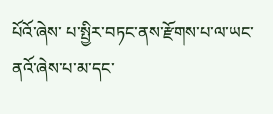པོའོ་ཞེས་ པ་སྤྱིར་བཏང་ནས་རྫོགས་པ་ལ་ཡང་ནའོ་ཞེས་པ་མ་དང་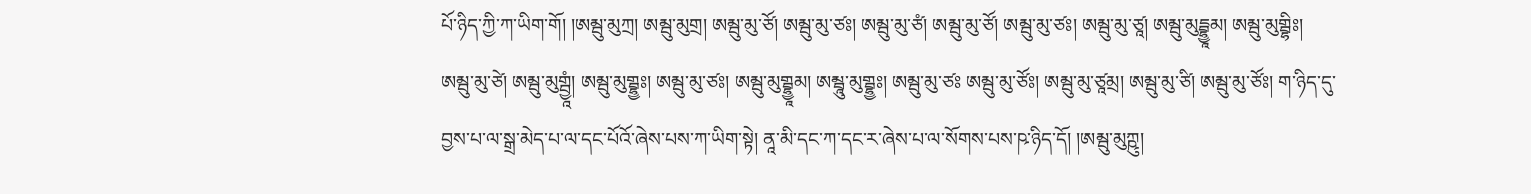པོ་ཉིད་ཀྱི་ཀ་ཡིག་གོ། །ཨམྦུ་མུཀྲ། ཨམྦུ་མུགྲ། ཨམྦུ་མུ་ཙོ། ཨམྦུ་མུ་ཙཿ། ཨམྦུ་མུ་ཙཾ། ཨམྦུ་མུ་ཙོ། ཨམྦུ་མུ་ཙཿ། ཨམྦུ་མུ་ཙཱ། ཨམྦུ་མུདྦྷྱཱམ། ཨམྦུ་མུགྦྷིཿ། ཨམྦུ་མུ་ཙེ། ཨམྦུ་མུགྦྱཱཾ། ཨམྦུ་མུགྦྷྱཿ། ཨམྦུ་མུ་ཙཿ། ཨམྦུ་མུགྦྷྱཱམ། ཨམྦཱུ་མུགྦྷྱཿ། ཨམྦུ་མུ་ཙཿ ཨམྦུ་མུ་ཙོཿ། ཨམྦུ་མུ་ཙཱམྲ། ཨམྦུ་མུ་ཙི། ཨམྦུ་མུ་ཙོཿ། ག་ཉིད་དུ་བྱས་པ་ལ་སྒྲ་མེད་པ་ལ་དང་པོའོ་ཞེས་པས་ཀ་ཡིག་སྟེ། ནཱ་མི་དང་ཀ་དང་ར་ཞེས་པ་ལ་སོགས་པས་ཥ་ཉིད་དོ། །ཨམྦུ་མུཀྵུ།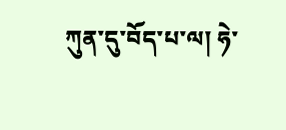ཀུན་དུ་བོད་པ་ལ། ཧེ་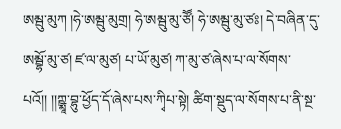ཨམྦུ་མུཀ །ཧེ་ཨམྦུ་མུགྲ། ཧེ་ཨམྦུ་མུ་ཙཽ། ཧེ་ཨམྦུ་མུ་ཙཿ། དེ་བཞིན་དུ་ཨམྦྷོ་མུ་ཙ། ཛ་ལ་མུཙ། པ་ཡོ་མུཙ། ཀ་མུ་ཙ་ཞེས་པ་ལ་སོགས་པའོ།། །།ཀྵྨཱ་བྷུ་ཕྱོད་དོ་ཞེས་པས་ཀྭིཔ་སྟེ། ཚིག་སྡུད་ལ་སོགས་པ་ནི་སྔ་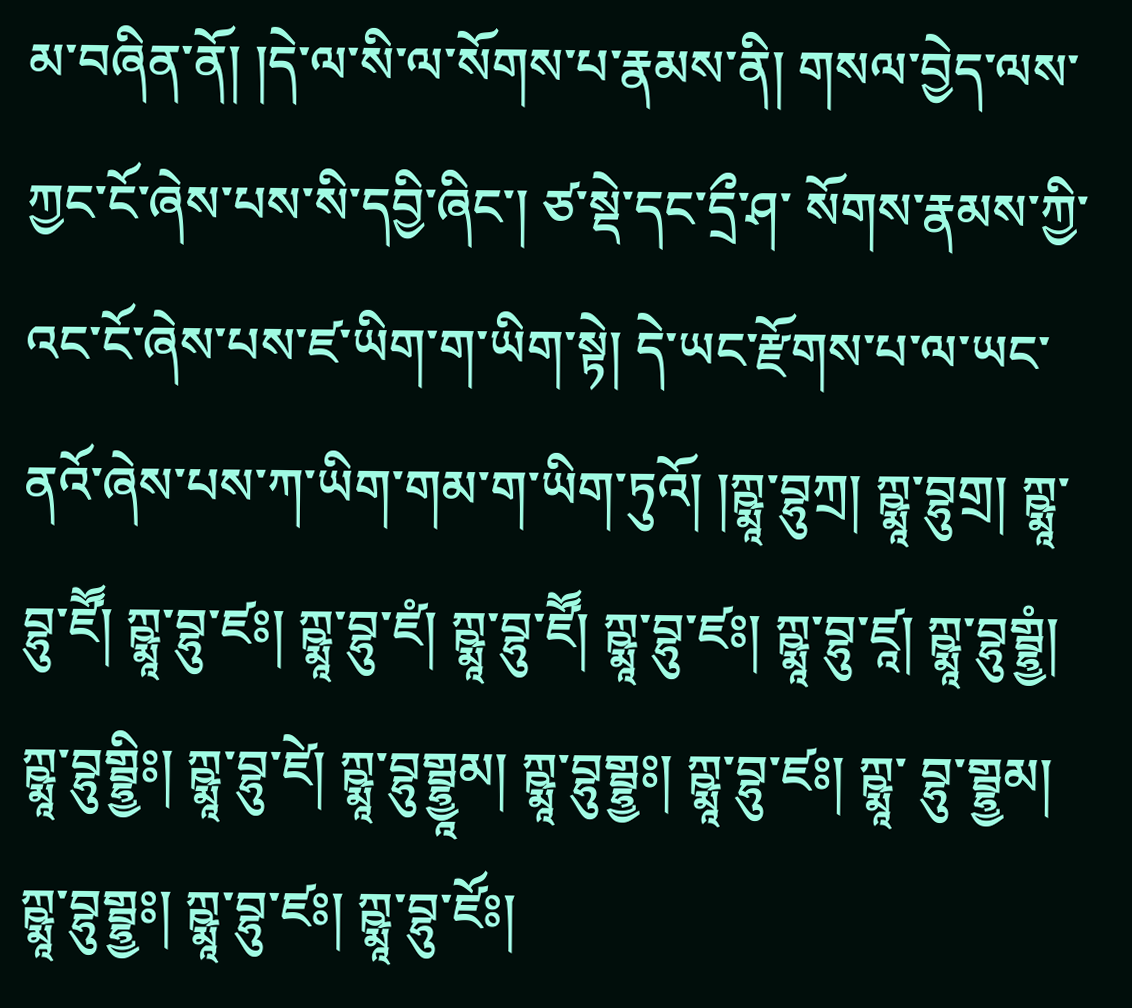མ་བཞིན་ནོ། །དེ་ལ་སི་ལ་སོགས་པ་རྣམས་ནི། གསལ་བྱེད་ལས་ཀྱང་ངོ་ཞེས་པས་སི་དབྱི་ཞིང་། ཙ་སྡེ་དང་དྲྀ་ཤ་ སོགས་རྣམས་ཀྱི་འང་ངོ་ཞེས་པས་ཛ་ཡིག་ག་ཡིག་སྟེ། དེ་ཡང་རྫོགས་པ་ལ་ཡང་ནའོ་ཞེས་པས་ཀ་ཡིག་གམ་ག་ཡིག་ཏུའོ། །ཀྵྨཱ་བྷུཀྲ། ཀྵྨཱ་བྷུགྲ། ཀྵྨཱ་བྷུ་ཛཽ། ཀྵྨཱ་བྷུ་ཛཿ། ཀྵྨཱ་བྷུ་ཛཾ། ཀྵྨཱ་བྷུ་ཛཽ། ཀྵྨཱ་བྷུ་ཛཿ། ཀྵྨཱ་བྷུ་ཛཱ། ཀྵྨཱ་བྷུགྦྷྱཾ། ཀྵྨཱ་བྷུགྦྷྱིཿ། ཀྵྨཱ་བྷུ་ཛེ། ཀྵྨཱ་བྷུགྦྷྱཱམ། ཀྵྨཱ་བྷུགྦྷྱཿ། ཀྵྨཱ་བྷུ་ཛཿ། ཀྵྨཱ་ བྷུ་གྦྷྱམ། ཀྵྨཱ་བྷུགྦྷྱཿ། ཀྵྨཱ་བྷུ་ཛཿ། ཀྵྨཱ་བྷུ་ཛོཿ།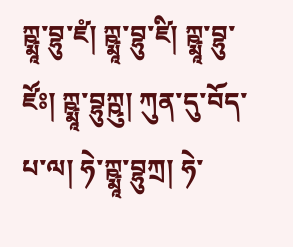ཀྵྨཱ་བྷུ་ཛཾ། ཀྵྨཱ་བྷུ་ཛི། ཀྵྨཱ་བྷུ་ཛོཿ། ཀྵྨཱ་བྷུཀྵུ། ཀུན་དུ་བོད་པ་ལ། ཧེ་ཀྵྨཱ་བྷུཀྲ། ཧེ་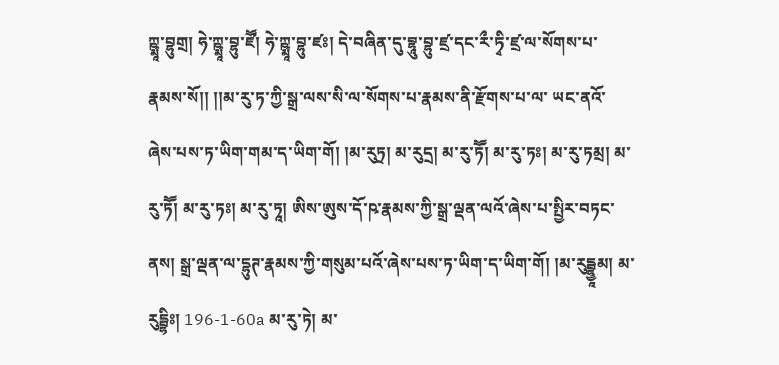ཀྵྨཱ་བྷུགྲ། ཧེ་ཀྵྨཱ་བྷུ་ཛཽ། ཧེ་ཀྵྨཱ་བྷུ་ཛཿ། དེ་བཞིན་དུ་བྷཱུ་བྷུ་ཛྲ་དང་རྀ་ཏྭི་ཛྲ་ལ་སོགས་པ་རྣམས་སོ།། །།མ་རུ་ཏ་ཀྱི་སྒྲ་ལས་སི་ལ་སོགས་པ་རྣམས་ནི་རྫོགས་པ་ལ་ ཡང་ནའོ་ཞེས་པས་ཏ་ཡིག་གམ་ད་ཡིག་གོ། །མ་རུཏྲ། མ་རུདྲ། མ་རུ་ཏཽ། མ་རུ་ཏཿ། མ་རུ་ཏམྲ། མ་རུ་ཏཽ། མ་རུ་ཏཿ། མ་རུ་ཏཱ། ཨིས་ཨུས་དོ་ཥ་རྣམས་ཀྱི་སྒྲ་ལྡན་ལའོ་ཞེས་པ་སྤྱིར་བཏང་ནས། སྒྲ་ལྡན་ལ་དྷུཊ་རྣམས་ཀྱི་གསུམ་པའོ་ཞེས་པས་ཏ་ཡིག་ད་ཡིག་གོ། །མ་རུདྦྷྱཱམ། མ་རུདྦྷིཿ། 196-1-60a མ་རུ་ཏེ། མ་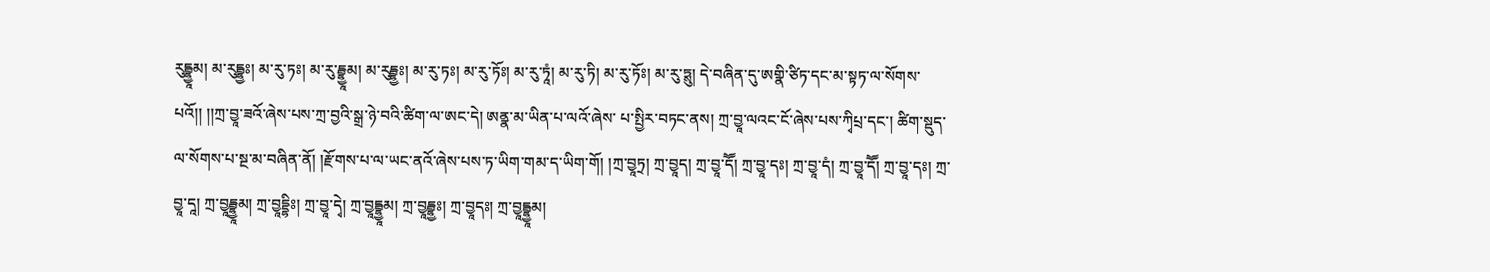རུདྦྷྱཱམ། མ་རུདྦྷྱཿ། མ་རུ་ཏཿ། མ་རུ་དྦྷྱཱམ། མ་རུདྦྷྱཿ། མ་རུ་ཏཿ། མ་རུ་ཏོཿ། མ་རུ་ཏཱཾ། མ་རུ་ཏི། མ་རུ་ཏོཿ། མ་རུ་ཏྶུ། དེ་བཞིན་དུ་ཨགྣི་ཙིཏ་དང་མ་སྟཏ་ལ་སོགས་པའོ།། །།ཀྲ་བྱཱ་ཟའོ་ཞེས་པས་ཀྲ་བྱའི་སྒྲ་ཉེ་བའི་ཚིག་ལ་ཨང་དེ། ཨནྣ་མ་ཡིན་པ་ལའོ་ཞེས་ པ་སྤྱིར་བཏང་ནས། ཀྲ་བྱཱ་ལའང་ངོ་ཞེས་པས་ཀྭིཔྲ་དང་། ཚིག་སྡུད་ལ་སོགས་པ་སྔ་མ་བཞིན་ནོ། །རྫོགས་པ་ལ་ཡང་ནའོ་ཞེས་པས་ཏ་ཡིག་གམ་ད་ཡིག་གོ། །ཀྲ་བྱཱཏྲ། ཀྲ་བྱཱད། ཀྲ་བྱཱ་དཽ། ཀྲ་བྱཱ་དཿ། ཀྲ་བྱཱ་དཾ། ཀྲ་བྱཱ་དཽ། ཀྲ་བྱཱ་དཿ། ཀྲ་བྱཱ་དཱ། ཀྲ་བྱཱདྦྷྱཱམ། ཀྲ་བྱཱདྡྷིཿ། ཀྲ་བྱཱ་དྭེ། ཀྲ་བྱཱདྦྷྱཱམ། ཀྲ་བྱཱདྦྷྱཿ། ཀྲ་བྱཱདཿ། ཀྲ་བྱཱདྦྷྱཱམ།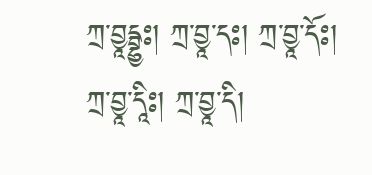ཀྲ་བྱཱདྦྷྱཿ། ཀྲ་བྱཱ་དཿ། ཀྲ་བྱཱ་དོཿ། ཀྲ་བྱཱ་དཱིཿ། ཀྲ་བྱཱ་དི།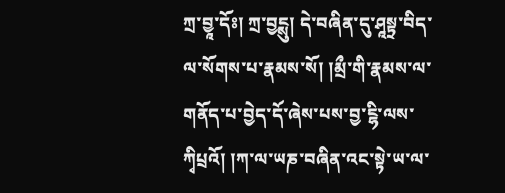ཀྲ་བྱཱ་དོཿ། ཀྲ་བྱངྶུ། དེ་བཞིན་དུ་ཤཱསྟྲ་བིད་ལ་སོགས་པ་རྣམས་སོ། །མྲྀ་གི་རྣམས་ལ་གནོད་པ་བྱེད་དོ་ཞེས་པས་བྱ་ངྷི་ལས་ཀྭིཔྲའོ། །ཀ་ལ་ཡཎ་བཞིན་འང་སྟེ་ཡ་ལ་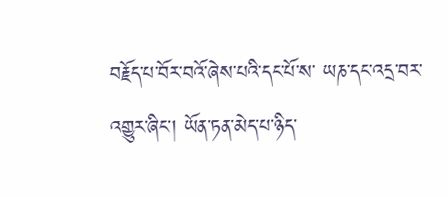བརྗོད་པ་བོར་བའོ་ཞེས་པའི་དང་པོ་ས་ ཡཎ་དང་འདྲ་བར་འགྱུར་ཞིང་། ཡོན་ཏན་མེད་པ་ཉིད་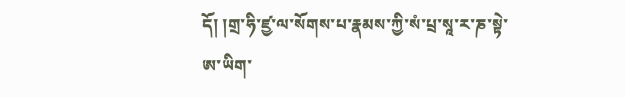དོ། །གྲ་ཧི་ཛྱ་ལ་སོགས་པ་རྣམས་ཀྱི་སཾ་པྲ་སཱ་ར་ཎ་སྟེ་ཨ་ཡིག་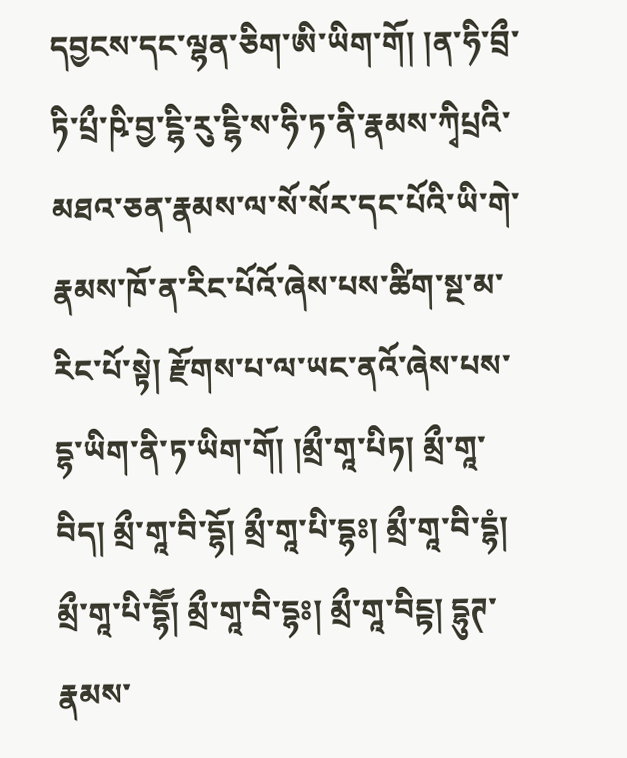དབྱངས་དང་ལྷན་ཅིག་ཨི་ཡིག་གོ། །ན་ཧི་བྲྀ་ཏི་པྲྀ་ཥི་བྱ་ངྷི་རུ་ངྷི་ས་ཧི་ཏ་ནི་རྣམས་ཀྭིཔྲའི་མཐའ་ཅན་རྣམས་ལ་སོ་སོར་དང་པོའི་ཡི་གེ་རྣམས་ཁོ་ན་རིང་པོའོ་ཞེས་པས་ཚིག་སྔ་མ་རིང་པོ་སྟེ། རྫོགས་པ་ལ་ཡང་ནའོ་ཞེས་པས་དྷ་ཡིག་ནི་ཏ་ཡིག་གོ། །མྲྀ་གཱ་པིཏ། མྲྀ་གཱ་བིད། མྲྀ་གཱ་བི་དྷོ། མྲྀ་གཱ་པི་དྷཿ། མྲྀ་གཱ་བི་དྷཾ། མྲྀ་གཱ་པི་དྷཽ། མྲྀ་གཱ་བི་དྷཿ། མྲྀ་གཱ་བིངྟ། དྷུཊ་རྣམས་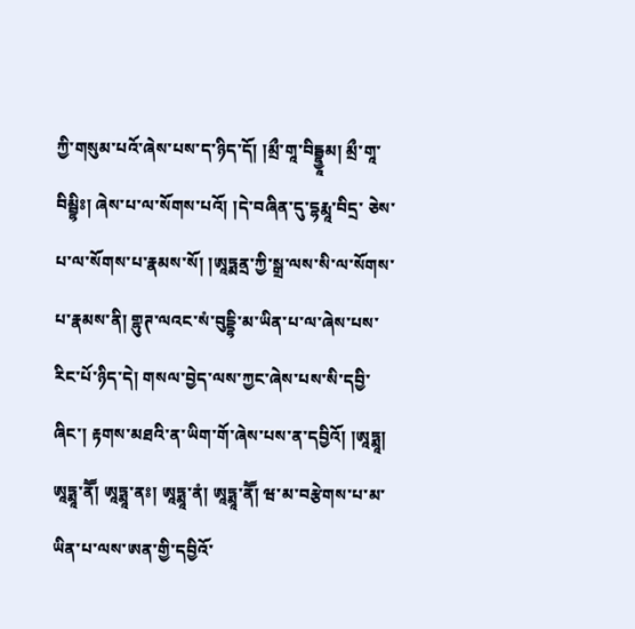ཀྱི་གསུམ་པའོ་ཞེས་པས་ད་ཉིད་དོ། །མྲྀ་གཱ་བིདྦྷྱཱམ། མྲྀ་གཱ་བིམྦྷིཿ། ཞེས་པ་ལ་སོགས་པའོ། །དེ་བཞིན་དུ་དྷརྨཱ་བིདྲ་ ཅེས་པ་ལ་སོགས་པ་རྣམས་སོ། །ཨཱཏྨནྲ་ཀྱི་སྒྲ་ལས་སི་ལ་སོགས་པ་རྣམས་ནི། གྷུཊ་ལའང་སཾ་བུདྡྷི་མ་ཡིན་པ་ལ་ཞེས་པས་རིང་པོ་ཉིད་དེ། གསལ་བྱེད་ལས་ཀྱང་ཞེས་པས་སི་དབྱི་ཞིང་། རྟགས་མཐའི་ན་ཡིག་གོ་ཞེས་པས་ན་དབྱིའོ། །ཨཱཏྨཱ། ཨཱཏྨཱ་ནཽ། ཨཱཏྨཱ་ནཿ། ཨཱཏྨཱ་ནཾ། ཨཱཏྨཱ་ནཽ། ཝ་མ་བརྩེགས་པ་མ་ཡིན་པ་ལས་ཨན་གྱི་དབྱིའོ་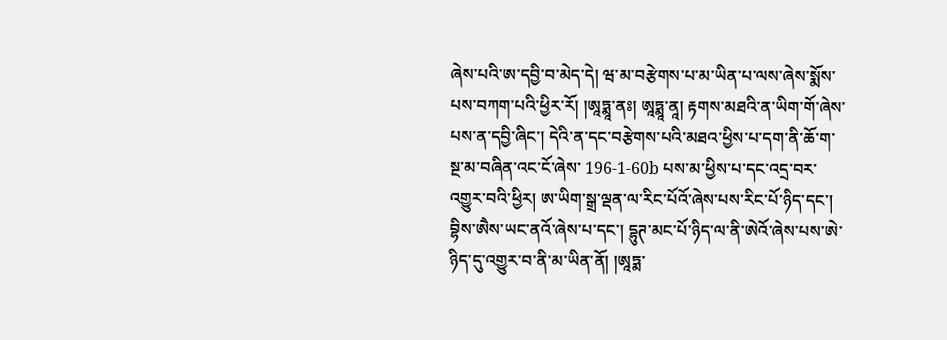ཞེས་པའི་ཨ་དབྱི་བ་མེད་དེ། ཝ་མ་བརྩེགས་པ་མ་ཡིན་པ་ལས་ཞེས་སྨོས་པས་བཀག་པའི་ཕྱིར་རོ། །ཨཱཏྨཱ་ནཿ། ཨཱཏྨཱ་ནཱ། རྟགས་མཐའི་ན་ཡིག་གོ་ཞེས་པས་ན་དབྱི་ཞིང་། དེའི་ན་དང་བརྩེགས་པའི་མཐའ་ཕྱིས་པ་དག་ནི་ཆོ་ག་སྔ་མ་བཞིན་འང་ངོ་ཞེས་ 196-1-60b པས་མ་ཕྱིས་པ་དང་འདྲ་བར་འགྱུར་བའི་ཕྱིར། ཨ་ཡིག་སྒྲ་ལྡན་ལ་རིང་པོའོ་ཞེས་པས་རིང་པོ་ཉིད་དང་། བྷིས་ཨཻས་ཡང་ནའོ་ཞེས་པ་དང་། དྷུཊ་མང་པོ་ཉིད་ལ་ནི་ཨེའོ་ཞེས་པས་ཨེ་ཉིད་དུ་འགྱུར་བ་ནི་མ་ཡིན་ནོ། །ཨཱཏྨ་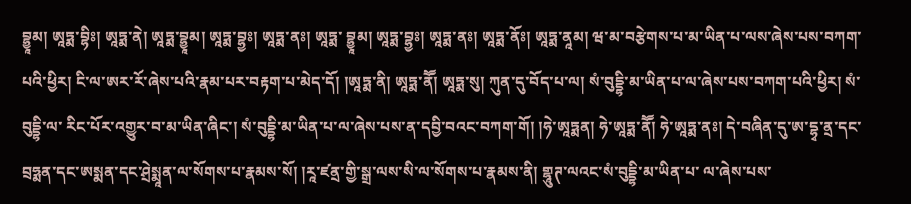བྷྱཱམ། ཨཱཏྨ་བྷིཿ། ཨཱཏྨ་ནེ། ཨཱཏྨ་བྷྱཱམ། ཨཱཏྨ་བྷྱཿ། ཨཱཏྨ་ནཿ། ཨཱཏྨ་ བྷྱཱམ། ཨཱཏྨ་བྷྱཿ། ཨཱཏྨ་ནཿ། ཨཱཏྨ་ནོཿ། ཨཱཏྨ་ནཱམ། ཝ་མ་བརྩེགས་པ་མ་ཡིན་པ་ལས་ཞེས་པས་བཀག་པའི་ཕྱིར། ངི་ལ་ཨར་རོ་ཞེས་པའི་རྣམ་པར་བརྟག་པ་མེད་དོ། །ཨཱཏྨ་ནི། ཨཱཏྨ་ནཽ། ཨཱཏྨ་སུ། ཀུན་དུ་བོད་པ་ལ། སཾ་བུདྡྷི་མ་ཡིན་པ་ལ་ཞེས་པས་བཀག་པའི་ཕྱིར། སཾ་བུདྡྷི་ལ་ རིང་པོར་འགྱུར་བ་མ་ཡིན་ཞིང་། སཾ་བུདྡྷི་མ་ཡིན་པ་ལ་ཞེས་པས་ན་དབྱི་བའང་བཀག་གོ། །ཧེ་ཨཱཏྨན། ཧེ་ཨཱཏྨ་ནཽ། ཧེ་ཨཱཏྨ་ནཿ། དེ་བཞིན་དུ་ཨ་དྷྭ་ནྲ་དང་བྲཧྨན་དང་ཨསྨན་དང་ཤྲེསྨཱན་ལ་སོགས་པ་རྣམས་སོ། །རཱ་ཛནྲ་གྱི་སྒྲ་ལས་སི་ལ་སོགས་པ་རྣམས་ནི། གྷཱུཊ་ལའང་སཾ་བུདྡྷི་མ་ཡིན་པ་ ལ་ཞེས་པས་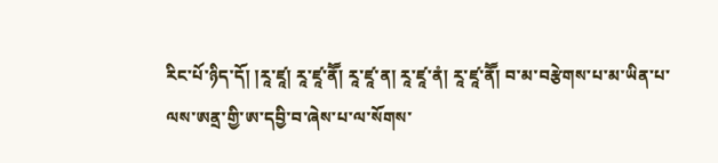རིང་པོ་ཉིད་དོ། །རཱ་ཛཱ། རཱ་ཛཱ་ནཽ། རཱ་ཛཱ་ན། རཱ་ཛཱ་ནཾ། རཱ་ཛཱ་ནཽ། བ་མ་བརྩེགས་པ་མ་ཡིན་པ་ལས་ཨནྲ་གྱི་ཨ་དབྱི་བ་ཞེས་པ་ལ་སོགས་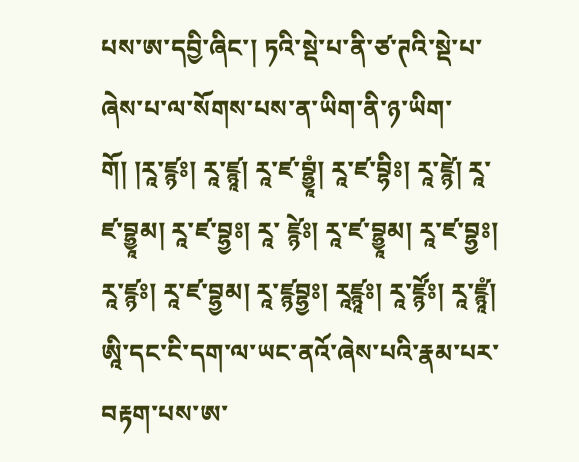པས་ཨ་དབྱི་ཞིང་། ཏའི་སྡེ་པ་ནི་ཙ་ཊའི་སྡེ་པ་ཞེས་པ་ལ་སོགས་པས་ན་ཡིག་ནི་ཉ་ཡིག་གོ། །རཱ་ཛྙཿ། རཱ་ཛྙཱ། རཱ་ཛ་བྷྱཱཾ། རཱ་ཛ་བྷིཿ། རཱ་ཛྙེ། རཱ་ཛ་བྷྱཱམ། རཱ་ཛ་བྷྱཿ། རཱ་ ཛྙེཿ། རཱ་ཛ་བྷྱཱམ། རཱ་ཛ་བྷྱཿ། རཱ་ཛྙཿ། རཱ་ཛ་བྷྱམ། རཱ་ཛྙབྷྱཿ། རཱཛྙཱཿ། རཱ་ཛྙོཿ། རཱ་ཛྙཱཾ། ཨཱི་དང་ངི་དག་ལ་ཡང་ནའོ་ཞེས་པའི་རྣམ་པར་བརྟག་པས་ཨ་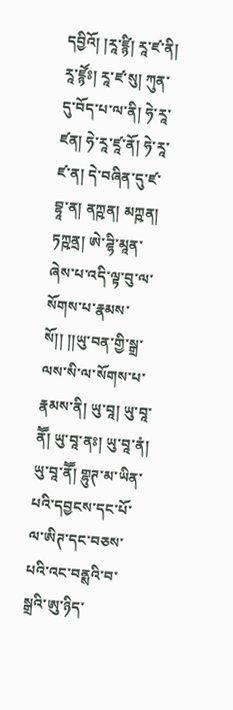དབྱིའོ། །རཱ་ཛྙི། རཱ་ཛ་ནི། རཱ་ཛྙོཿ། རཱ་ཛ་སུ། ཀུན་དུ་བོད་པ་ལ་ནི། ཧེ་རཱ་ཛན། ཧེ་རཱ་ཛཱ་ནོ། ཧེ་རཱ་ཛ་ན། དེ་བཞིན་དུ་ཛ་བྷཱ་ན། ནཀྵན། མཀྵན། ཏཀྵནྲ། ཨེ་ཌྷི་མཱན་ཞེས་པ་འདི་ལྟ་བུ་ལ་སོགས་པ་རྣམས་སོ།། །།ཡུ་བན་གྱི་སྒྲ་ལས་སི་ལ་སོགས་པ་རྣམས་ནི། ཡུ་བཱ། ཡུ་བཱ་ནཽ། ཡུ་བཱ་ནཿ། ཡུ་བཱ་ནཾ། ཡུ་བཱ་ནཽ། གྷུཊ་མ་ཡིན་པའི་དབྱངས་དང་པོ་ལ་ཨིཊ་དང་བཅས་པའི་འང་བནྶའི་བ་སྒྲའི་ཨུ་ཉིད་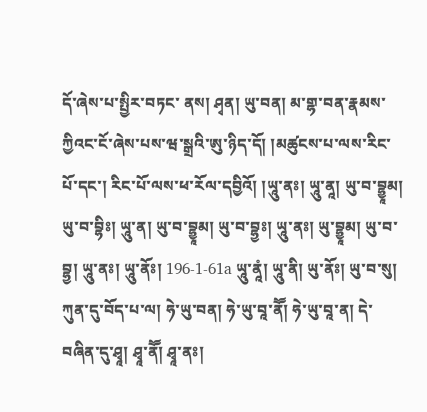དོ་ཞེས་པ་སྤྱིར་བཏང་ ནས། ཤྭན། ཡུ་བན། མ་གྷ་བན་རྣམས་ཀྱིའང་ངོ་ཞེས་པས་ཝ་སྒྲའི་ཨུ་ཉིད་དོ། །མཚུངས་པ་ལས་རིང་པོ་དང་། རིང་པོ་ལས་ཕ་རོལ་དབྱིའོ། །ཡཱུ་ནཿ། ཡཱུ་ནཱ། ཡུ་བ་བྷྱཱམ། ཡུ་བ་བྷིཿ། ཡཱུ་ན། ཡུ་བ་བྷྱཱམ། ཡུ་བ་བྷྱཿ། ཡཱུ་ནཿ། ཡུ་བྷྱཱམ། ཡུ་བ་བྷྱ། ཡཱུ་ནཿ། ཡཱུ་ནོཿ། 196-1-61a ཡཱུ་ནཱཾ། ཡཱུ་ནི། ཡུ་ནོཿ། ཡུ་བ་སུ། ཀུན་དུ་བོད་པ་ལ། ཧེ་ཡུ་བན། ཧེ་ཡུ་བཱ་ནཽ། ཧེ་ཡུ་བཱ་ན། དེ་བཞིན་དུ་ཤྭཱ། ཤྭཱ་ནཽ། ཤྭཱ་ནཿ།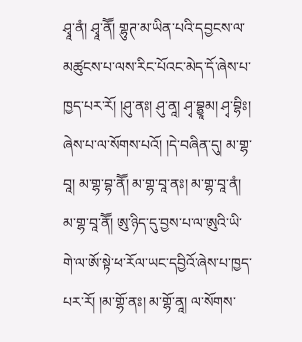ཤྭཱ་ནཾ། ཤྭཱ་ནཽ། གྷུཊ་མ་ཡིན་པའི་དབྱངས་ལ་མཚུངས་པ་ལས་རིང་པོའང་མེད་དོ་ཞེས་པ་ཁྱད་པར་རོ། །ཤུ་ནཿ། ཤུ་ནཱ། ཤྭ་བྷྱཱམ། ཤྭ་བྷིཿ། ཞེས་པ་ལ་སོགས་པའོ། །དེ་བཞིན་དུ། མ་གྷ་བཱ། མ་གྷ་བྷ་ནཽ། མ་གྷ་བཱ་ནཿ། མ་གྷ་བཱ་ནཾ། མ་གྷ་བཱ་ནཽ། ཨུ་ཉིད་དུ་བྱས་པ་ལ་ཨུའི་ཡི་གེ་ལ་ཨོ་སྟེ་ཕ་རོལ་ཡང་དབྱིའོ་ཞེས་པ་ཁྱད་པར་རོ། །མ་གྷོ་ནཿ། མ་གྷོ་ནཱ། ལ་སོགས་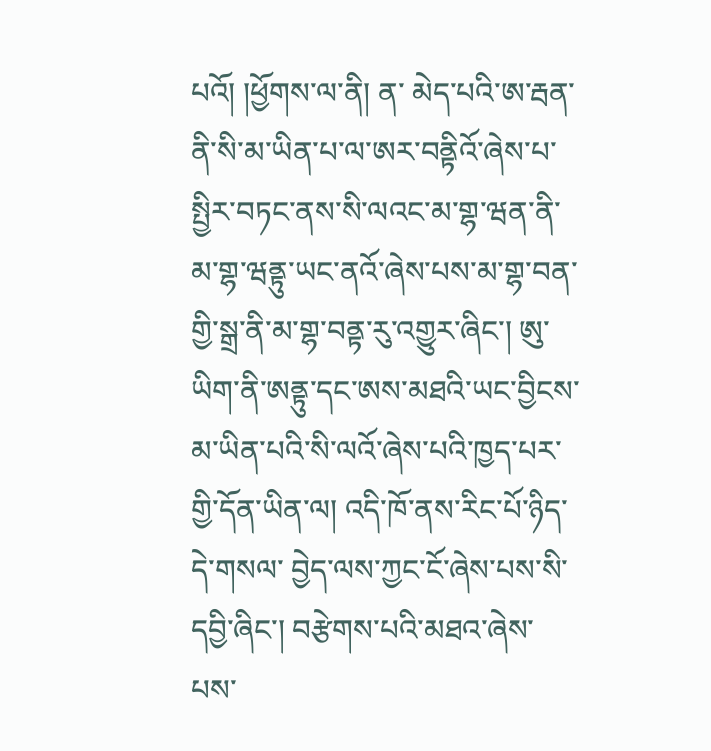པའོ། །ཕྱོགས་ལ་ནི། ན་ མེད་པའི་ཨ་རྦན་ནི་སི་མ་ཡིན་པ་ལ་ཨར་བནྟིའོ་ཞེས་པ་སྤྱིར་བཏང་ནས་སི་ལའང་མ་གྷ་ཝན་ནི་མ་གྷ་ཝནྟུ་ཡང་ནའོ་ཞེས་པས་མ་གྷ་བན་གྱི་སྒྲ་ནི་མ་གྷ་བནྟ་རུ་འགྱུར་ཞིང་། ཨུ་ཡིག་ནི་ཨནྟུ་དང་ཨས་མཐའི་ཡང་བྱིངས་མ་ཡིན་པའི་སི་ལའོ་ཞེས་པའི་ཁྱད་པར་གྱི་དོན་ཡིན་ལ། འདི་ཁོ་ནས་རིང་པོ་ཉིད་དེ་གསལ་ བྱེད་ལས་ཀྱང་ངོ་ཞེས་པས་སི་དབྱི་ཞིང་། བརྩེགས་པའི་མཐའ་ཞེས་པས་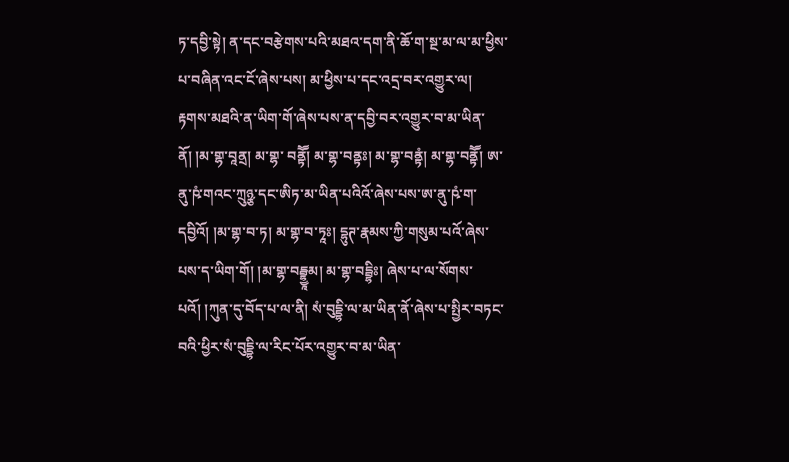ཏ་དབྱི་སྟེ། ན་དང་བརྩེགས་པའི་མཐའ་དག་ནི་ཆོ་ག་སྔ་མ་ལ་མ་ཕྱིས་པ་བཞིན་འང་ངོ་ཞེས་པས། མ་ཕྱིས་པ་དང་འདྲ་བར་འགྱུར་ལ། རྟགས་མཐའི་ན་ཡིག་གོ་ཞེས་པས་ན་དབྱི་བར་འགྱུར་བ་མ་ཡིན་ནོ། །མ་གྷ་བཱནྲ། མ་གྷ་ བནྟཽ། མ་གྷ་བནྟཿ། མ་གྷ་བནྟཾ། མ་གྷ་བནྟཽ། ཨ་ནུ་ཥཾ་གའང་ཀྲུཉྩ་དང་ཨིཏ་མ་ཡིན་པའིའོ་ཞེས་པས་ཨ་ནུ་ཥཾ་ག་དབྱིའོ། །མ་གྷ་བ་ཏ། མ་གྷ་བ་ཏཱཿ། དྷུཊ་རྣམས་ཀྱི་གསུམ་པའོ་ཞེས་པས་ད་ཡིག་གོ། །མ་གྷ་བདྦྷྱཱམ། མ་གྷ་བདྦྷིཿ། ཞེས་པ་ལ་སོགས་པའོ། །ཀུན་དུ་བོད་པ་ལ་ནི། སཾ་བུདྡྷི་ལ་མ་ཡིན་ནོ་ཞེས་པ་སྤྱིར་བཏང་བའི་ཕྱིར་སཾ་བུདྡྷི་ལ་རིང་པོར་འགྱུར་བ་མ་ཡིན་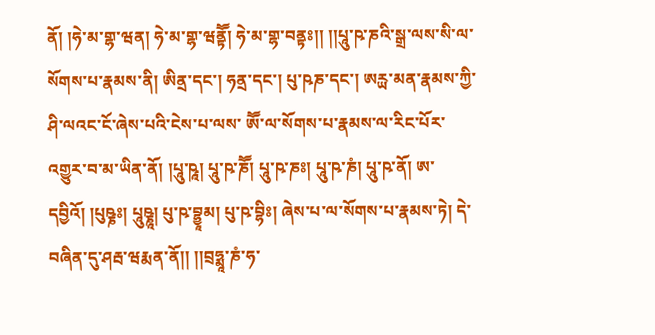ནོ། །ཧེ་མ་གྷ་ཝན། ཧེ་མ་གྷ་ཝནྟཽ། ཧེ་མ་གྷ་བནྟཿ།། །།པཱུ་ཥ་ཎའི་སྒྲ་ལས་སི་ལ་སོགས་པ་རྣམས་ནི། ཨིནྲ་དང་། ཧནྲ་དང་། པུ་ཥཎ་དང་། ཨཪྻ་མན་རྣམས་ཀྱི་ཤི་ལའང་ངོ་ཞེས་པའི་ངེས་པ་ལས་ ཨཽ་ལ་སོགས་པ་རྣམས་ལ་རིང་པོར་འགྱུར་བ་མ་ཡིན་ནོ། །པཱུ་ཥཱ། པཱུ་ཥ་ཎཽ། པཱུ་ཥ་ཎཿ། པཱུ་ཥ་ཎཾ། པཱུ་ཥ་ནོ། ཨ་དབྱིའོ། །པུཥྞཿ། པཱུཥྞཱ། པུ་ཥ་བྷྱཱམ། པུ་ཥ་བྷིཿ། ཞེས་པ་ལ་སོགས་པ་རྣམས་ཏེ། དེ་བཞིན་དུ་ཤརྦ་ཝརྨན་ནོ།། །།བྲཧྨཱ་ཎཾ་ཧ་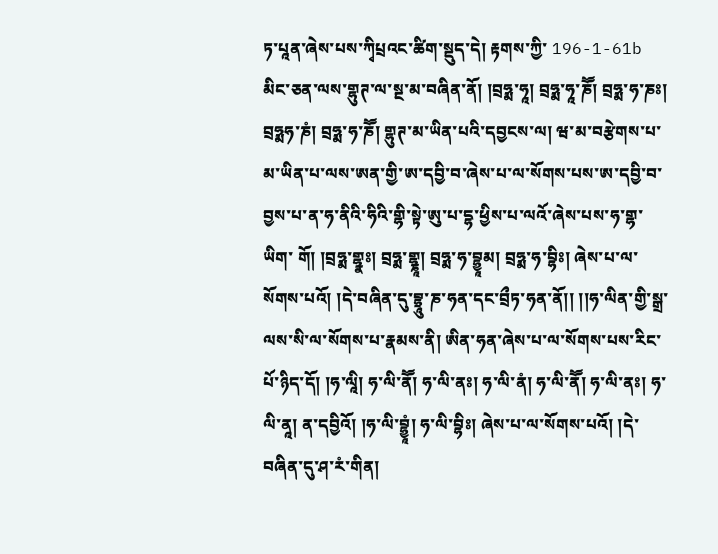ཏ་པཱན་ཞེས་པས་ཀྭིཔྲའང་ཚིག་སྡུད་དེ། རྟགས་ཀྱི་ 196-1-61b མིང་ཅན་ལས་གྷུཊ་ལ་སྔ་མ་བཞིན་ནོ། །བྲཧྨ་ཧཱ། བྲཧྨ་ཧཱ་ཎཽ། བྲཧྨ་ཧ་ཎཿ། བྲཧྨཧ་ཎཾ། བྲཧྨ་ཧ་ཎཽ། གྷུཊ་མ་ཡིན་པའི་དབྱངས་ལ། ཝ་མ་བརྩེགས་པ་མ་ཡིན་པ་ལས་ཨན་གྱི་ཨ་དབྱི་བ་ཞེས་པ་ལ་སོགས་པས་ཨ་དབྱི་བ་བྱས་པ་ན་ཧ་ནིའི་ཧིའི་གྷི་སྟེ་ཨུ་པ་དྷ་ཕྱིས་པ་ལའོ་ཞེས་པས་ཧ་གྷ་ཡིག་ གོ། །བྲཧྨ་གྷྣཿ། བྲཧྨ་གྷྣཱ། བྲཧྨ་ཧ་བྷྱཱམ། བྲཧྨ་ཧ་བྷིཿ། ཞེས་པ་ལ་སོགས་པའོ། །དེ་བཞིན་དུ་བྷྲཱུ་ཎ་ཧན་དང་བྲྀཏ་ཧན་ནོ།། །།ཧ་ལིན་གྱི་སྒྲ་ལས་སི་ལ་སོགས་པ་རྣམས་ནི། ཨིན་ཧན་ཞེས་པ་ལ་སོགས་པས་རིང་པོ་ཉིད་དོ། །ཧ་ལཱི། ཧ་ལི་ནཽ། ཧ་ལི་ནཿ། ཧ་ལི་ནཾ། ཧ་ལི་ནཽ། ཧ་ལི་ནཿ། ཧ་ལི་ནཱ། ན་དབྱིའོ། །ཧ་ལི་བྷྱཱཾ། ཧ་ལི་བྷིཿ། ཞེས་པ་ལ་སོགས་པའོ། །དེ་བཞིན་དུ་ཤ་རཾ་གིན།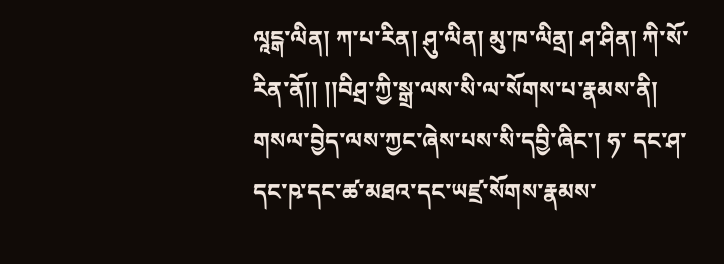ལཱངྒ་ལིན། ཀ་པ་རིན། ཤུ་ལིན། མུ་ཁ་ལིནྲ། ཤ་ཤིན། ཀི་སོ་རིན་ནོ།། །།བིཤྲ་ཀྱི་སྒྲ་ལས་སི་ལ་སོགས་པ་རྣམས་ནི། གསལ་བྱེད་ལས་ཀྱང་ཞེས་པས་སི་དབྱི་ཞིང་། ཧ་ དང་ཤ་དང་ཥ་དང་ཚ་མཐའ་དང་ཡཛྲ་སོགས་རྣམས་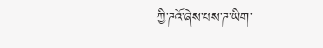ཀྱི་ཌའོ་ཞེས་པས་ཌ་ཡིག་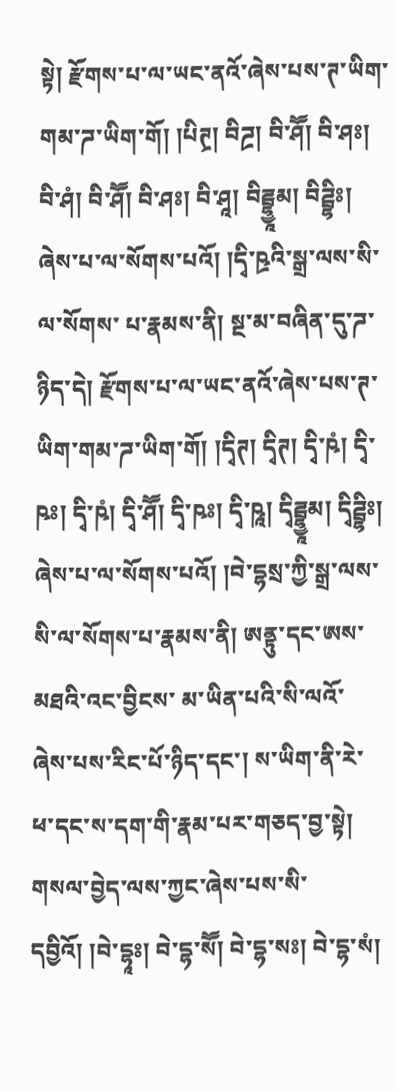སྟེ། རྫོགས་པ་ལ་ཡང་ནའོ་ཞེས་པས་ཊ་ཡིག་གམ་ཌ་ཡིག་གོ། །པིཊྲ། བིཌྲ། བི་ཤཽ། བི་ཤཿ། བི་ཤཾ། བི་ཤཽ། བི་ཤཿ། བི་ཤཱ། བིཌྦྷྱཱམ། བིཌྦྷིཿ། ཞེས་པ་ལ་སོགས་པའོ། །དྭི་ཥྲའི་སྒྲ་ལས་སི་ལ་སོགས་ པ་རྣམས་ནི། སྔ་མ་བཞིན་དུ་ཌ་ཉིད་དེ། རྫོགས་པ་ལ་ཡང་ནའོ་ཞེས་པས་ཊ་ཡིག་གམ་ཌ་ཡིག་གོ། །དྭིཊ། དྭིཊ། དྭི་ཥཾ། དྭི་ཥཿ། དྭི་ཥཾ། དྭི་ཤཽ། དྭི་ཥཿ། དྭི་ཥཱ། དྭིཌྦྷྱཱམ། དྭིཌྦྷིཿ། ཞེས་པ་ལ་སོགས་པའོ། །བེ་དྷསྲ་ཀྱི་སྒྲ་ལས་སི་ལ་སོགས་པ་རྣམས་ནི། ཨནྟུ་དང་ཨས་མཐའི་འང་བྱིངས་ མ་ཡིན་པའི་སི་ལའོ་ཞེས་པས་རིང་པོ་ཉིད་དང་། ས་ཡིག་ནི་རེ་ཕ་དང་ས་དག་གི་རྣམ་པར་གཅད་བྱ་སྟེ། གསལ་བྱེད་ལས་ཀྱང་ཞེས་པས་སི་དབྱིའོ། །བེ་དྷཱཿ། བེ་དྷ་སཽ། བེ་དྷ་སཿ། བེ་དྷ་སཾ།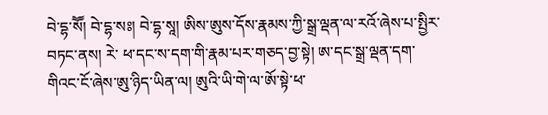བེ་དྷ་སཽ། བེ་དྷ་སཿ། བེ་དྷ་སཱ། ཨིས་ཨུས་དོས་རྣམས་ཀྱི་སྒྲ་ལྡན་ལ་རའོ་ཞེས་པ་སྤྱིར་བཏང་ནས། རེ་ ཕ་དང་ས་དག་གི་རྣམ་པར་གཅད་བྱ་སྟེ། ཨ་དང་སྒྲ་ལྡན་དག་གིའང་ངོ་ཞེས་ཨུ་ཉིད་ཡིན་ལ། ཨུའི་ཡི་གེ་ལ་ཨོ་སྟེ་ཕ་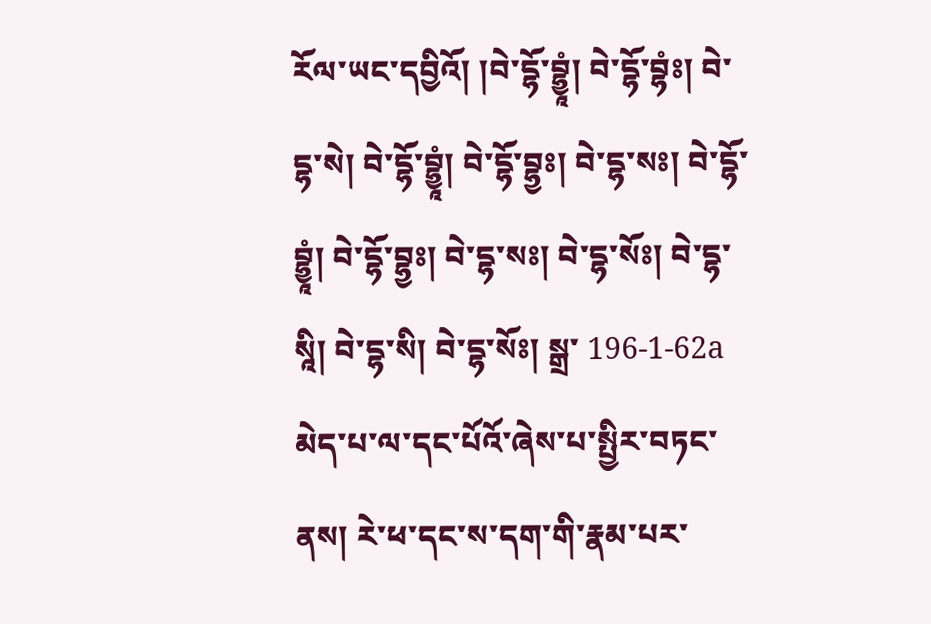རོལ་ཡང་དབྱིའོ། །བེ་དྷོ་བྷྱཱཾ། བེ་དྷོ་བྷཾཿ། བེ་དྷ་སེ། བེ་དྷོ་བྷྱཱཾ། བེ་དྷོ་བྷྱཿ། བེ་དྷ་སཿ། བེ་དྷོ་བྷྱཱཾ། བེ་དྷོ་བྷྱཿ། བེ་དྷ་སཿ། བེ་དྷ་སོཿ། བེ་དྷ་སཱི། བེ་དྷ་སི། བེ་དྷ་སོཿ། སྒྲ་ 196-1-62a མེད་པ་ལ་དང་པོའོ་ཞེས་པ་སྤྱིར་བཏང་ནས། རེ་ཕ་དང་ས་དག་གི་རྣམ་པར་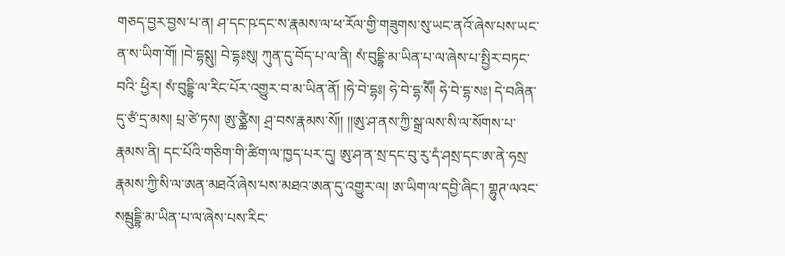གཅད་བྱར་བྱས་པ་ན། ཤ་དང་ཥ་དང་ས་རྣམས་ལ་ཕ་རོལ་གྱི་གཟུགས་སུ་ཡང་ནའོ་ཞེས་པས་ཡང་ན་ས་ཡིག་གོ། །བེ་དྷསྶུ། བེ་དྷཿསུ། ཀུན་དུ་བོད་པ་ལ་ནི། སཾ་བུདྡྷི་མ་ཡིན་པ་ལ་ཞེས་པ་སྤྱིར་བཏང་བའི་ ཕྱིར། སཾ་བུདྡྷི་ལ་རིང་པོར་འགྱུར་བ་མ་ཡིན་ནོ། །ཧེ་བེ་དྷཿ། ཧེ་བེ་དྷ་སཽ། ཧེ་བེ་དྷ་སཿ། དེ་བཞིན་དུ་ཙཾ་དྲ་མས། པྲ་ཙེ་ཏས། ཨུ་ཙྪཻས། ཤྲ་བས་རྣམས་སོ།། །།ཨུ་ཤ་ནས་ཀྱི་སྒྲ་ལས་སི་ལ་སོགས་པ་རྣམས་ནི། དང་པོའི་གཅིག་གི་ཚིག་ལ་ཁྱད་པར་དུ། ཨུ་ཤ་ན་སྲ་དང་བུ་རུ་དཾ་ཤསྲ་དང་ཨ་ནེ་ཧསྲ་ རྣམས་ཀྱི་སི་ལ་ཨན་མཐའོ་ཞེས་པས་མཐའ་ཨན་དུ་འགྱུར་ལ། ཨ་ཡིག་ལ་དབྱི་ཞིང་། གྷུཊ་ལའང་སམྦུདྡྷི་མ་ཡིན་པ་ལ་ཞེས་པས་རིང་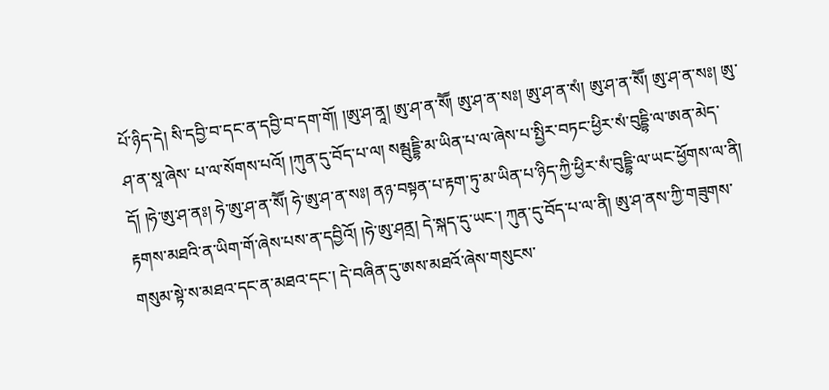པོ་ཉིད་དེ། སི་དབྱི་བ་དང་ན་དབྱི་བ་དག་གོ། །ཨུ་ཤ་ནཱ། ཨུ་ཤ་ན་སཽ། ཨུ་ཤ་ན་སཿ། ཨུ་ཤ་ན་སཾ། ཨུ་ཤ་ན་སཽ། ཨུ་ཤ་ན་སཿ། ཨུ་ཤ་ན་སཱ་ཞེས་ པ་ལ་སོགས་པའོ། །ཀུན་དུ་བོད་པ་ལ། སམྦུདྡྷི་མ་ཡིན་པ་ལ་ཞེས་པ་སྤྱིར་བཏང་ཕྱིར་སཾ་བུདྡྷི་ལ་ཨན་མེད་དོ། །ཧེ་ཨུ་ཤ་ནཿ། ཧེ་ཨུ་ཤ་ན་སཽ། ཧེ་ཨུ་ཤ་ན་སཿ། ནཉ་བསྟན་པ་རྟག་ཏུ་མ་ཡིན་པ་ཉིད་ཀྱི་ཕྱིར་སཾ་བུདྡྷི་ལ་ཡང་ཕྱོགས་ལ་ནི། རྟགས་མཐའི་ན་ཡིག་གོ་ཞེས་པས་ན་དབྱིའོ། །ཧེ་ཨུ་ཤནྲ། དེ་སྐད་དུ་ཡང་། ཀུན་དུ་བོད་པ་ལ་ནི། ཨུ་ཤ་ནས་ཀྱི་གཟུགས་གསུམ་སྟེ་ས་མཐའ་དང་ན་མཐའ་དང་། དེ་བཞིན་དུ་ཨས་མཐའོ་ཞེས་གསུངས་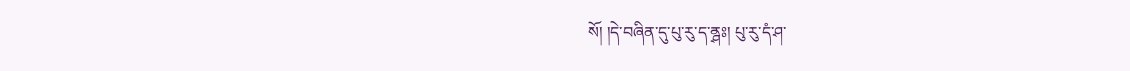སོ། །དེ་བཞིན་དུ་པུ་རུ་ད་ནྴཿ། པུ་རུ་དཾ་ཤ་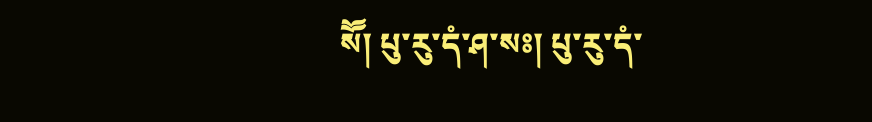སཽ། པུ་རུ་དཾ་ཤ་སཿ། པུ་རུ་དཾ་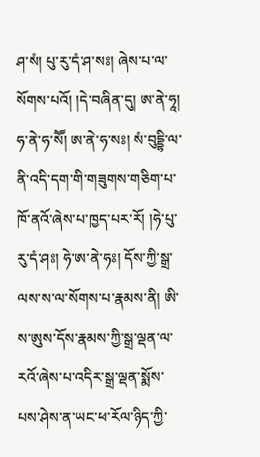ཤ་སཾ། པུ་རུ་དཾ་ཤ་སཿ། ཞེས་པ་ལ་སོགས་པའོ། །དེ་བཞིན་དུ། ཨ་ནེ་ཧཱ། ཧ་ནེ་ཧ་སཽ། ཨ་ནེ་ཧ་སཿ། སཾ་བུདྡྷི་ལ་ནི་འདི་དག་གི་གཟུགས་གཅིག་པ་ཁོ་ནའོ་ཞེས་པ་ཁྱད་པར་རོ། །ཧེ་པུ་རུ་དཾ་ཤཿ། ཧེ་ཨ་ནེ་ཧཿ། དོས་ཀྱི་སྒྲ་ལས་ས་ལ་སོགས་པ་རྣམས་ནི། ཨི་ས་ཨུས་དོས་རྣམས་ཀྱི་སྒྲ་ལྡན་ལ་རའོ་ཞེས་པ་འདིར་སྒྲ་ལྡན་སྨོས་པས་ཤེས་ན་ཡང་ཕ་རོལ་ཉིད་ཀྱི་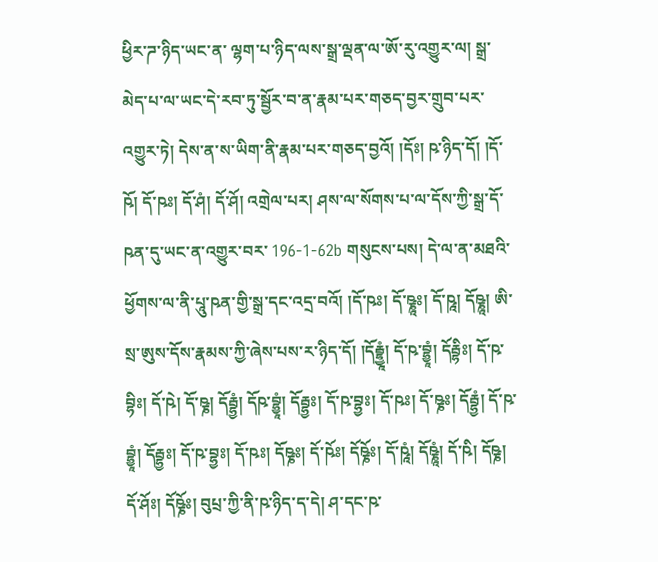ཕྱིར་ཌ་ཉིད་ཡང་ན་ ལྷག་པ་ཉིད་ལས་སྒྲ་ལྡན་ལ་ཨོ་རུ་འགྱུར་ལ། སྒྲ་མེད་པ་ལ་ཡང་དེ་རབ་ཏུ་སྦྱོར་བ་ན་རྣམ་པར་གཅད་བྱར་གྲུབ་པར་འགྱུར་ཏེ། དེས་ན་ས་ཡིག་ནི་རྣམ་པར་གཅད་བྱའོ། །དོཿ། ཥ་ཉིད་དོ། །དོ་ཥོ། དོ་ཥཿ། དོ་ཤཾ། དོ་ཤོ། འགྲེལ་པར། ཤས་ལ་སོགས་པ་ལ་དོས་ཀྱི་སྒྲ་དོ་ཥན་དུ་ཡང་ན་འགྱུར་བར་ 196-1-62b གསུངས་པས། དེ་ལ་ན་མཐའི་ཕྱོགས་ལ་ནི་པཱུ་ཥན་གྱི་སྒྲ་དང་འདྲ་བའོ། །དོ་ཥཿ། དོ་ཥྞཱཿ། དོ་ཥཱ། དོཥྞཱ། ཨི་སྲ་ཨུས་དོས་རྣམས་ཀྱི་ཞེས་པས་ར་ཉིད་དོ། །དོརྦྷྱཱཾ། དོ་ཥ་བྷྱཱཾ། དོརྦྷིཿ། དོ་ཥ་བྷིཿ། དོ་ཥེ། དོ་ཥྞ། དོརྦྷྱཾ། དོཥ་བྷྱཱཾ། དོརྦྷྱཿ། དོ་ཥ་བྷྱཿ། དོ་ཥཿ། དོ་ཥྞཿ། དོརྦྷྱཾ། དོ་ཥ་བྷྱཱཾ། དོརྦྷྱཿ། དོ་ཥ་བྷྱཿ། དོ་ཥཿ། དོཥྞཿ། དོ་ཥོཿ། དོཥྞོཿ། དོ་ཥཱཾ། དོཥྞཱཾ། དོ་ཥི། དོཥྞ། དོ་ཤོཿ། དོཥྞོཿ། བུཔྲ་ཀྱི་ནི་ཥ་ཉིད་ད་དེ། ཤ་དང་ཥ་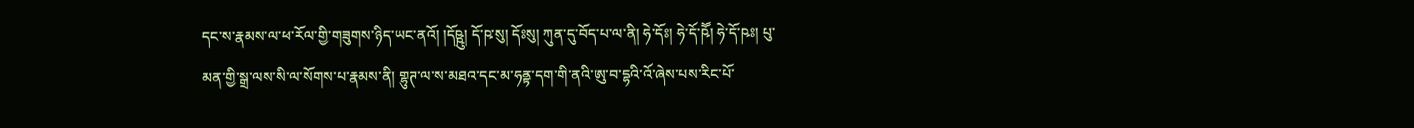དང་ས་རྣམས་ལ་ཕ་རོལ་གྱི་གཟུགས་ཉིད་ཡང་ནའོ། །དོཥྵུ། དོ་ཥ་སུ། དོཿསུ། ཀུན་དུ་བོད་པ་ལ་ནི། ཧེ་དོཿ། ཧེ་དོ་ཥཽ། ཧེ་དོ་ཥཿ། པུ་ མན་གྱི་སྒྲ་ལས་སི་ལ་སོགས་པ་རྣམས་ནི། གྷུཊ་ལ་ས་མཐའ་དང་མ་ཧནྟ་དག་གི་ནའི་ཨུ་བ་དྷའི་འོ་ཞེས་པས་རིང་པོ་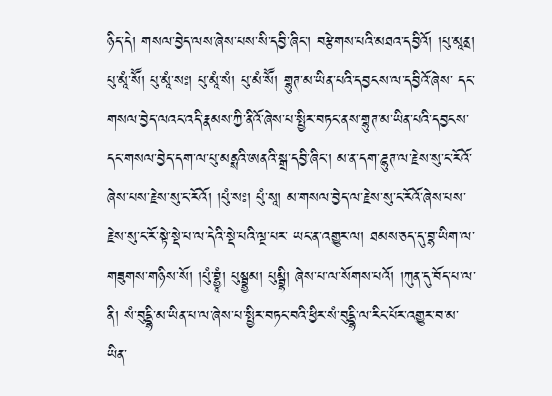ཉིད་དེ། གསལ་བྱེད་ལས་ཞེས་པས་སི་དབྱི་ཞིང་། བརྩེགས་པའི་མཐའ་དབྱིའོ། །པུ་མཱནྲ། པུ་མཱཾ་སཽ། པུ་མཱཾ་སཿ། པུ་མཱཾ་སཾ། པུ་མཾ་སཽ། གྷུཊ་མ་ཡིན་པའི་དབྱངས་ལ་དབྱིའོ་ཞེས་ དང་གསལ་བྱེད་ལའང་འདི་རྣམས་ཀྱི་ནིའོ་ཞེས་པ་སྤྱིར་བཏང་ནས་གྷུཊ་མ་ཡིན་པའི་དབྱངས་དང་གསལ་བྱེད་དག་ལ་པུ་མནྶའི་ཨནའི་སྒྲ་དབྱི་ཞིང་། མ་ན་དག་ཌྷུཊ་ལ་རྗེས་སུ་ང་རོའོ་ཞེས་པས་རྗེས་སུ་ང་རོའོ། །པུཾ་སཿ། པུཾ་སཱ། མ་གསལ་བྱེད་ལ་རྗེས་སུ་ང་རོའོ་ཞེས་པས་རྗེས་སུ་ང་རོ་སྟེ་སྡེ་པ་ལ་དེའི་སྡེ་པའི་ལྔ་པར་ ཡང་ན་འགྱུར་ལ། ཐམས་ཅད་དུ་བྷ་ཡིག་ལ་གཟུགས་གཉིས་སོ། །པུཾ་བྷྱཱཾ། པུམྦྷྱམ། པུམྦྷི། ཞེས་པ་ལ་སོགས་པའོ། །ཀུན་དུ་བོད་པ་ལ་ནི། སཾ་བུདྡྷི་མ་ཡིན་པ་ལ་ཞེས་པ་སྤྱིར་བཏང་བའི་ཕྱིར་སཾ་བུདྡྷི་ལ་རིང་པོར་འགྱུར་བ་མ་ཡིན་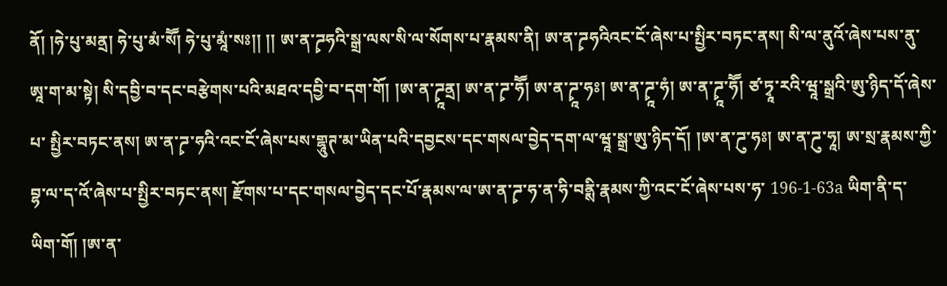ནོ། །ཧེ་པུ་མནྲ། ཧེ་པུ་མཾ་སཽ། ཧེ་པུ་མཱཾ་སཿ།། །། ཨ་ན་ཌྭཧའི་སྒྲ་ལས་སི་ལ་སོགས་པ་རྣམས་ནི། ཨ་ན་ཌྭཧའིའང་ངོ་ཞེས་པ་སྤྱིར་བཏང་ནས། སི་ལ་ནུའོ་ཞེས་པས་ནུ་ཨཱ་ག་མ་སྟེ། སི་དབྱི་བ་དང་བརྩེགས་པའི་མཐའ་དབྱི་བ་དག་གོ། །ཨ་ན་ཌྭཱནྲ། ཨ་ན་ཌྭ་ཧཽ། ཨ་ན་ཌྭཱ་ཧཿ། ཨ་ན་ཌྭཱ་ཧཾ། ཨ་ན་ཌྭཱ་ཧཽ། ཙ་ཏྭཱ་རའི་ཝཱ་སྒྲའི་ཨུ་ཉིད་དོ་ཞེས་པ་ སྤྱིར་བཏང་ནས། ཨ་ན་ཌྭ་ཧའི་འང་ངོ་ཞེས་པས་གྷཱུཊ་མ་ཡིན་པའི་དབྱངས་དང་གསལ་བྱེད་དག་ལ་ཝཱ་སྒྲ་ཨུ་ཉིད་དོ། །ཨ་ན་ཌུ་ཧཿ། ཨ་ན་ཌུ་ཧཱ། ཨ་སྲ་རྣམས་ཀྱི་བྷ་ལ་ད་འོ་ཞེས་པ་སྤྱིར་བཏང་ནས། རྫོགས་པ་དང་གསལ་བྱེད་དང་པོ་རྣམས་ལ་ཨ་ན་ཌྭ་ཧ་ན་ཧི་བནྶི་རྣམས་ཀྱི་འང་ངོ་ཞེས་པས་ཧ་ 196-1-63a ཡིག་ནི་ད་ཡིག་གོ། །ཨ་ན་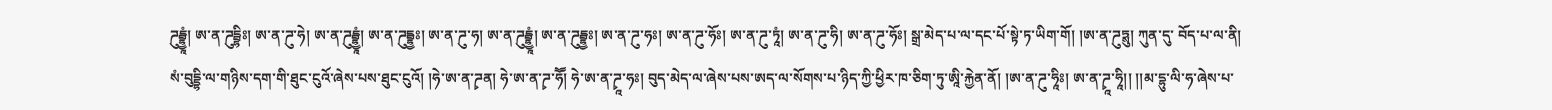ཌུདྦྷྱཱཾ། ཨ་ན་ཌུདྦྷིཿ། ཨ་ན་ཌུ་ཧེ། ཨ་ན་ཌུདྦྷྱཱཾ། ཨ་ན་ཌུདྦྷྱཿ། ཨ་ན་ཌུ་ཧ། ཨ་ན་ཌུདྦྷྱཱཾ། ཨ་ན་ཌུདྦྷྱཿ། ཨ་ན་ཌུ་ཧཿ། ཨ་ན་ཌུ་ཧོཿ། ཨ་ན་ཌུ་ཏཱཾ། ཨ་ན་ཌུ་ཧི། ཨ་ན་ཌུ་ཧོཿ། སྒྲ་མེད་པ་ལ་དང་པོ་སྟེ་ཏ་ཡིག་གོ། །ཨ་ན་ཌུཏྶུ། ཀུན་དུ་ བོད་པ་ལ་ནི། སཾ་བུདྡྷི་ལ་གཉིས་དག་གི་ཐུང་ངུའོ་ཞེས་པས་ཐུང་ངུའོ། །ཧེ་ཨ་ན་ཌྭན། ཧེ་ཨ་ན་ཌྭ་ཧཽ། ཧེ་ཨ་ན་ཌྭཱ་ཧཿ། བུད་མེད་ལ་ཞེས་པས་ཨད་ལ་སོགས་པ་ཉིད་ཀྱི་ཕྱིར་ཁ་ཅིག་ཏུ་ཨཱི་རྐྱེན་ནོ། །ཨ་ན་ཌུ་ཧཱིཿ། ཨ་ན་ཌྭཱ་ཧཱི།། །།མ་དྷུ་ལི་ཧ་ཞེས་པ་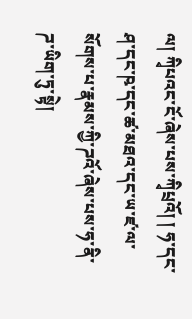ལ། ཀྭིཔའང་ངོ་ཞེས་པས་ཀྭིཔྲའོ། ། ཧ་དང་ཤ་དང་ཥ་དང་ཚ་མཐའ་དང་ཡ་ཛ་ལ་སོགས་པ་རྣམས་ཀྱི་ཌའོ་ཞེས་པས་ཧ་ནི་ཌ་ཡིག་ཏུ་སྟེ།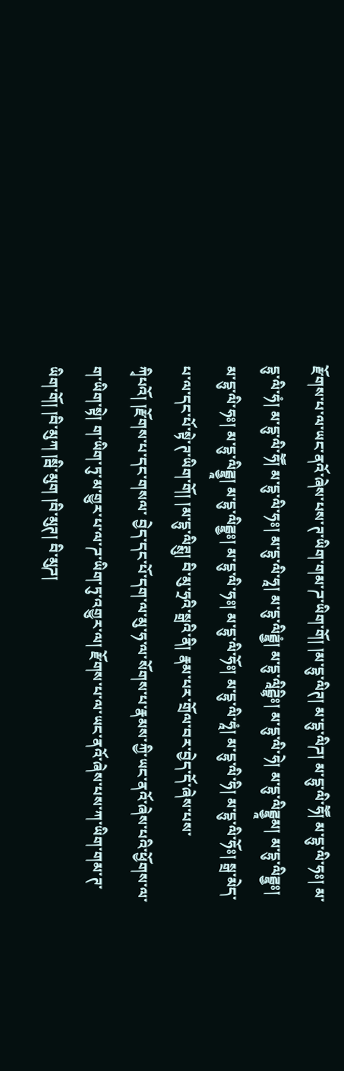རྫོགས་པ་ལ་ཡང་ནའོ་ཞེས་པས་ཊ་ཡིག་གམ་ཌ་ཡིག་གོ། །མ་དྷུ་ལིཊ། མ་དྷུ་ལིཌ། མ་དྷུ་ལི་ཧཽ། མ་དྷུ་ལི་ཧཿ། མ་དྷུ་ལི་ཧཾ། མ་དྷུ་ལི་ཧཽ། མ་དྷུ་ལི་ཧཿ། མ་དྷུ་ལི་ཧཱ། མ་དྷུ་ལིཌྦྷྱཾ། མ་དྷུ་ལཱིཌྦྷིཿ། མ་དྷུ་ལི་ཧེ། མ་དྷུ་ལིཌྦྷྱཱམ། མ་དྷུ་ལིཌྦྷྱཿ། མ་དྷུ་ལི་ཧཿ། མ་དྷུ་ལིཌྦྷྱཱ། མ་དྷུ་ལིཌྦྷྱཿ། མ་དྷུ་ལི་ཧཿ། མ་དྷུ་ལི་ཧོཿ། མ་དྷུ་ལི་ཧཱཾ། མ་དྷུ་ལི་ཧི། མ་དྷུ་ལི་ཧོཿ། སྒྲ་མེད་པ་ལ་དང་པོ་སྟེ་ཊ་ཡིག་གོ། །མ་དྷུ་ལིཊྶུ། བི་མུ་ཧྲའི་སྒྲའི་ནི། རྣམ་པར་གྲོལ་བར་བྱེད་དོ་ཞེས་པས་ཀྭིཔའོ། །རྫོགས་པ་དང་གསལ་ བྱེད་དང་པོ་དག་ལ་མུ་ཧ་ལ་སོགས་པ་རྣམས་ཀྱི་ཡང་ནའོ་ཞེས་པའི་ཕྱོགས་ལ་ག་ཡིག་སྟེ། ག་ཡིག་ཏུ་མ་གྱུར་པ་ལ་ཌ་ཡིག་ཏུ་འགྱུར་ལ། རྫོགས་པ་ལ་ཡང་ནའོ་ཞེས་པས་ཀ་ཡིག་གམ་ཊ་ཡིག་གོ། །བི་མུཀ །སྦི་མུག །བི་མུཊ། བི་མུཌ།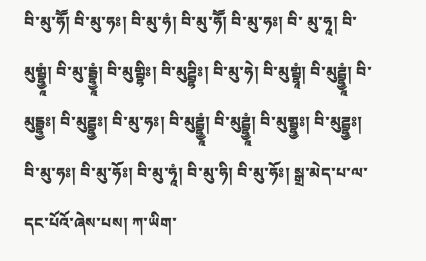བི་མུ་ཧཽ། བི་མུ་ཧཿ། བི་མུ་ཧཾ། བི་མུ་ཧཽ། བི་མུ་ཧཿ། བི་ མུ་ཧཱ། བི་མུགྦྷྱཱཾ། བི་མུ་དྦྷྱཱཾ། བི་མུགྦྷིཿ། བི་མུཌྦྷིཿ། བི་མུ་ཧེ། བི་མུགྦྷཱཾ། བི་མུཌྦྷྱཱཾ། བི་མུདྦྷྱཿ། བི་མུཌྦྷྱཿ། བི་མུ་ཧཿ། བི་མུཌྦྷྱཱཾ། བི་མུཌྦྷྱཱཾ། བི་མུགྦྷྱཿ། བི་མུཌྦྷྱཿ། བི་མུ་ཧཿ། བི་མུ་ཧོཿ། བི་མུ་ཧཱཾ། བི་མུ་ཧི། བི་མུ་ཧོཿ། སྒྲ་མེད་པ་ལ་དང་པོའོ་ཞེས་པས། ཀ་ཡིག་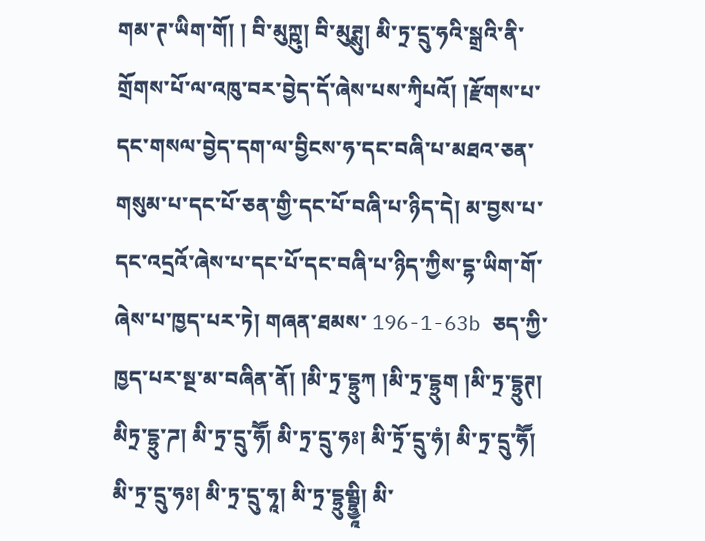གམ་ཊ་ཡིག་གོ། ། བི་མུཀྵུ། བི་མུཊྶུ། མི་ཏྲ་དྲུ་ཧའི་སྒྲའི་ནི་གྲོགས་པོ་ལ་འཁུ་བར་བྱེད་དོ་ཞེས་པས་ཀྭིཔའོ། །རྫོགས་པ་དང་གསལ་བྱེད་དག་ལ་བྱིངས་ཧ་དང་བཞི་པ་མཐའ་ཅན་གསུམ་པ་དང་པོ་ཅན་གྱི་དང་པོ་བཞི་པ་ཉིད་དེ། མ་བྱས་པ་དང་འདྲའོ་ཞེས་པ་དང་པོ་དང་བཞི་པ་ཉིད་ཀྱིས་དྷ་ཡིག་གོ་ཞེས་པ་ཁྱད་པར་ཏེ། གཞན་ཐམས་ 196-1-63b ཅད་ཀྱི་ཁྱད་པར་སྔ་མ་བཞིན་ནོ། །མི་ཏྲ་དྷྲུཀ །མི་ཏྲ་དྷྲུག །མི་ཏྲ་དྷྲུཊ། མིཏྲ་དྷྲུ་ཌ། མི་ཏྲ་དྲུ་ཧཽ། མི་ཏྲ་དྲུ་ཧཿ། མི་ཏྲོ་དྲུ་ཧཾ། མི་ཏྲ་དྲུ་ཧཽ། མི་ཏྲ་དྲུ་ཧཿ། མི་ཏྲ་དྲུ་ཧཱ། མི་ཏྲ་དྷྲུགྦྷྱཱི། མི་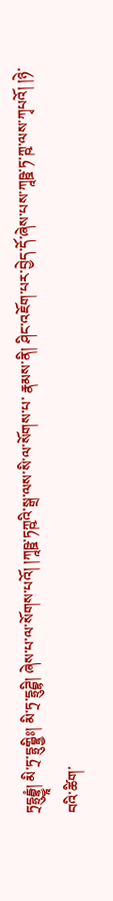ཏྲདྷྲུདྦྷྱཱཾ། མི་ཏྲ་དྷྲུགྦྷྱིཿ། མི་ཏྲ་དྷྲུཌྦྷི། ཞེས་པ་ལ་སོགས་པའོ། །ཀཱཥྛ་ཏཀྵའི་སྒྲ་ལས་སི་ལ་སོགས་པ་ རྣམས་ནི། ཤིང་འཇོག་པར་བྱེད་དོ་ཞེས་པས་ཀཱཥྛ་ཏ་ཀྵ་ལས་ཀྭཔའོ། །ཉེ་བའི་ཚིག་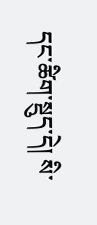དང་ཚིག་སྡུད་དེ། སི་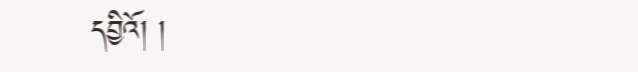དབྱིའོ། །